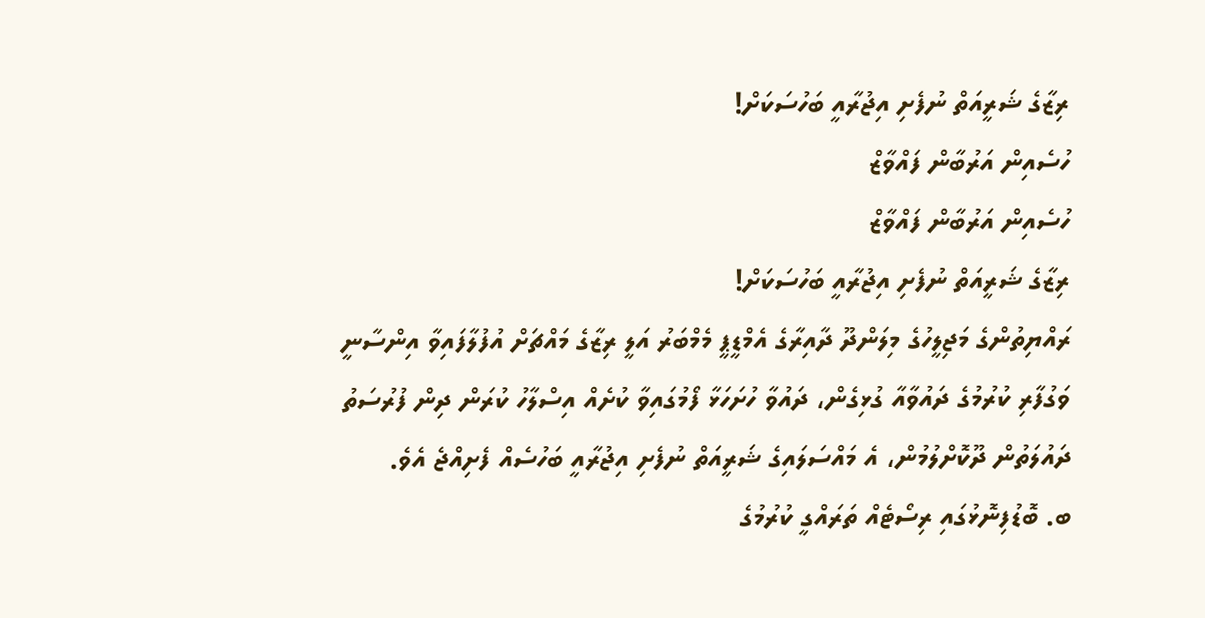ރިޒާގެ ޝަރީއަތް ނުފެށި އިޖުރާއީ ބަހުސަކަށް!
ހުސެއިން އަރުބާން ފައްވާޒް
ހުސެއިން އަރުބާން ފައްވާޒް
ރިޒާގެ ޝަރީއަތް ނުފެށި އިޖުރާއީ ބަހުސަކަށް!
ރައްޔިތުންގެ މަޖިލީހުގެ މިލަންދޫ ދާއިރާގެ އެމްޑީޕީ މެމްބަރު އަލީ ރިޒާގެ މައްޗަށް އުފުލާފައިވާ އިންސާނީ ވަގުފާރި ކުރުމުގެ ދައުވާއާ ގުޅިގެން، ދައުވާ ހުށަހަޅާ ފޯމުގައިވާ ކުށެއް އިސްލާހު ކުރަން ދިން ފުރުސަތު ދައުލަތުން ދޫކޮށްލުމުން، އެ މައްސަލައިގެ ޝަރީއަތް ނުފެށި އިޖުރާއީ ބަހުސެއް ފެށިއްޖެ އެވެ.
ބ. ބޮޑުފިނޮޅުގައި ރިސޯޓެއް ތަރައްގީ ކުރުމުގެ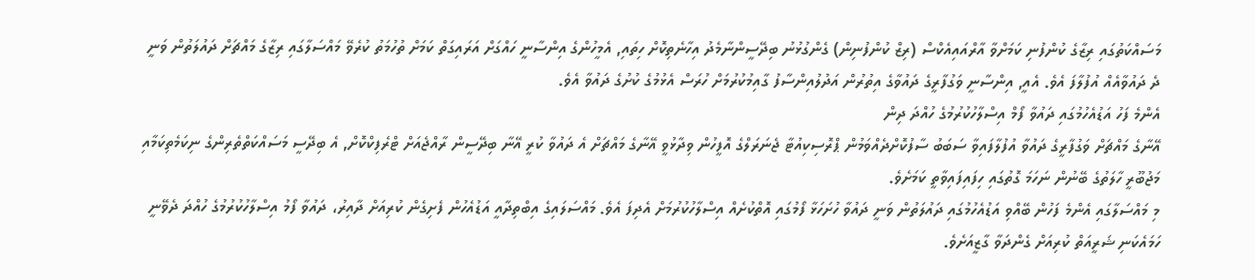މަސައްކަތުގައި ރިޒާގެ ކުންފުނި ކަމަށްވާ އާރްއައިއެކްސް (ރިޒް ކުންފުނިން) ގެންގުޅުނު ބިދޭސީންނާމެދު އިހާނެތިކޮށް ހިތައި, އެމީހުންގެ އިންސާނީ ހައްގަށް އަރައިގަތް ކަމަށް ތުހުމަތު ކުރެވޭ މައްސަލާގައި ރިޒާގެ މައްޗަށް ދައުލަތުން ވަނީ ދެ ދައުވާއެއް އުފުލާފަ އެވެ. އެއީ, އިންސާނީ ވަގުފާރީގެ ދައުވާގެ އިތުރުން އަދުލުއިންސާފު ގާއިމުކުރުމަށް ހުރަސް އެޅުމުގެ ކުށުގެ ދައުވާ އެވެ.
އެންމެ ފަހު އަޑުއެހުމުގައި ދައުވާ ފޯމް އިސްލާހުކުރުމުގެ ހުއްދަ ދިން
އޭނާގެ މައްޗަށް ވަގުފާރީގެ ދައުވާ އުފުލާފައިވާ ސަބަބު ސާފުކޮށްދެއްވަމުން ޕްރޮސިކިއުޓާ ޖެނަރަލްގެ އޮފީހުން ވިދާޅުވީ އޭނާގެ މައްޗަށް އެ ދައުވާ ކުރީ އޭނާ ބިދޭސީން ރާއްޖެއަށް ޓްރެފިކްކޮށް, އެ ބިދޭސީ މަސައްކަތްތެރިންގެ ނިކަމެތިކަމާއި މަޖުބޫރީ ހާލަތުގެ ބޭނުން ނަހަމަ ގޮތުގައި ހިފައިފައިވާތީ ކަމަށެވެ.
މި މައްސަލާގައި އެންމެ ފަހުން ބޭއްވި އަޑުއެހުމުގައި ދައުލަތުން ވަނީ ދައުވާ ހުށަހަޅާ ފޯމުގައި އޮތްކުށެއް އިސްލާހުކުރުމަށް އެދިފަ އެވެ. މައްސަލައިގެ އިބްތިދާއީ އަޑުއެހުން ފެށިގެން ކުރިއަށް ދާއިރު، ދައުވާ ފޯމު އިސްލާހުކުރުމުގެ ހުއްދަ ދެވޭނީ ހަމައެކަނި ޝަރީއަތް ކުރިއަށް ގެންދަވާ ގާޒީއަށެވެ.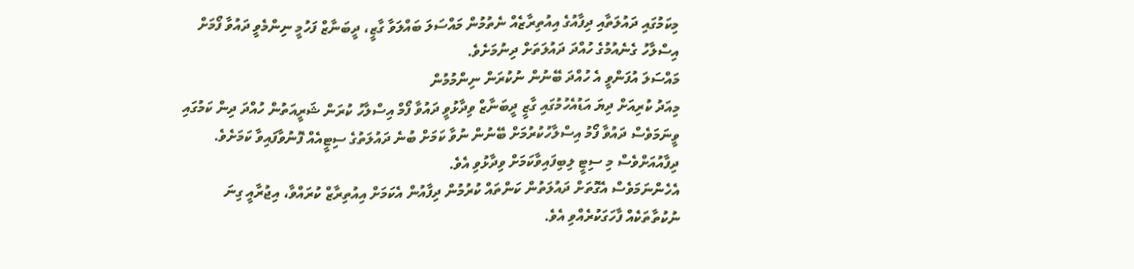މިކަމުގައި ދައުލަތާއި ދިފާއުގެ އިއުތިރާޒެއް ނެތުމުން މައްސަލަ ބައްލަވާ ގާޒީ، ދީބަނާޒް ފަހުމީ ނިންމެވީ ދައުވާ ފޯމަށް އިސްލާހު ގެނެއުމުގެ ހުއްދަ ދައުލަތަށް ދިނުމަށެވެ.
މައްސަލަ އުފަންވީ އެ ހުއްދަ ބޭނުން ނުކުރަން ނިންމުމުން
މިއަދު ކުރިއަށް ދިޔަ އަޑުއެހުމުގައި ގާޒީ ދީބަނާޒް ވިދާޅުވީ ދައުވާ ފޯމް އިސްލާހު ކުރަން ޝަރީއަތުން ހުއްދަ ދިން ކަމުގައި ވީނަމަވެސް ދައުވާ ފޯމު އިސްލާހުކުރުމަށް ބޭނުން ނުވާ ކަމަށް ބުނެ ދައުލަތުގެ ސިޓީއެއް ފޮނުވާފައިވާ ކަމަށެވެ. ދިފާއުއަށްވެސް މި ސިޓީ ލިބިފައިވާކަމަށް ވިދާޅުވި އެވެ.
އެހެންނަމަވެސް އެގޮތަށް ދައުލަތުން ކަންތައް ކުރުމުން ދިފާއުން އެކަމަށް އިއުތިރާޒް ކުރައްވާ، އިޖުރާއީ ގިނަ ނުކުތާތަކެއް ފާހަގަކުރެއްވި އެވެ.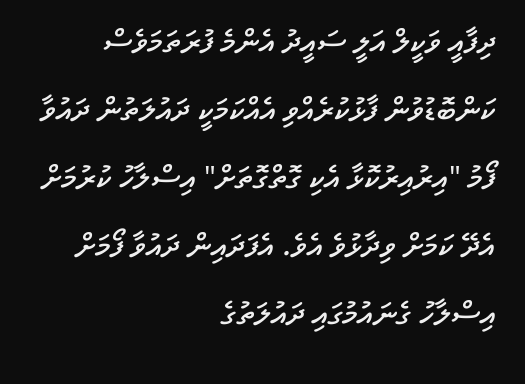ދިފާއީ ވަކީލް އަލީ ސައީދު އެންމެ ފުރަތަމަވެސް ކަންބޮޑުވުން ފާޅުކުރެއްވި އެއްކަމަކީ ދައުލަތުން ދައުވާ ފޯމު "އިރުއިރުކޮޅާ އެކި ގޮތްގޮތަށް" އިސްލާހު ކުރުމަށް އެދޭ ކަމަށް ވިދާޅުވެ އެވެ. އެފަދައިން ދައުވާ ފޯމަށް އިސްލާހު ގެނައުމުގައި ދައުލަތުގެ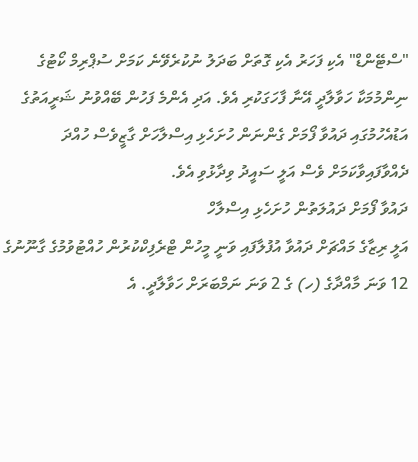"ސްޓޭންޑް" އެކި ފަހަރު އެކި ގޮތަށް ބަދަލު ނުކުރެވޭނެ ކަމަށް ސުޕްރިމް ކޯޓުގެ ނިންމުމަކާ ހަވާލާދީ އޭނާ ފާހަގަކުރި އެވެ. އަދި އެންމެ ފަހުން ބޭއްވުނު ޝަރީއަތުގެ އަޑުއެހުމުގައި ދައުވާ ފޯމަށް ގެންނަން ހުށަހެޅި އިސްލާހަށް ގާޒީވެސް ހުއްދަ ދެއްވާފައިވާކަމަށް ވެސް އަލީ ސައީދު ވިދާޅުވި އެވެ.
ދައުވާ ފޯމަށް ދައުލަތުން ހުށަހެޅި އިސްލާހް
އަލީ ރިޒާގެ މައްޗަށް ދައުވާ އުފުލާފައި ވަނީ މީހުން ޓްރެފިކްކުރުން ހުއްޓުވުމުގެ ގާނޫނުގެ 12 ވަނަ މާއްދާގެ (ހ) ގެ 2 ވަނަ ނަމްބަރަށް ހަވާލާދީ. އެ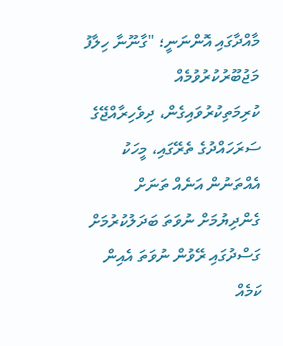މާއްދާގައި އޮންނަނީ؛ "ގާނޫނާ ހިލާފު މަޖުބޫރުކުރުވުމެއް ކުރިމަތިކުރުވައިގެން، ދިވެހިރާއްޖޭގެ ސަރަހައްދުގެ ތެރޭގައި، މީހަކު އެއްތަނުން އަނެއް ތަނަށް ގެންދިޔުމަށް ނުވަތަ ބަދަލުކުރުމަށް ގަސްދުގައި ރޭވުން ނުވަތަ އެއިން ކަމެއް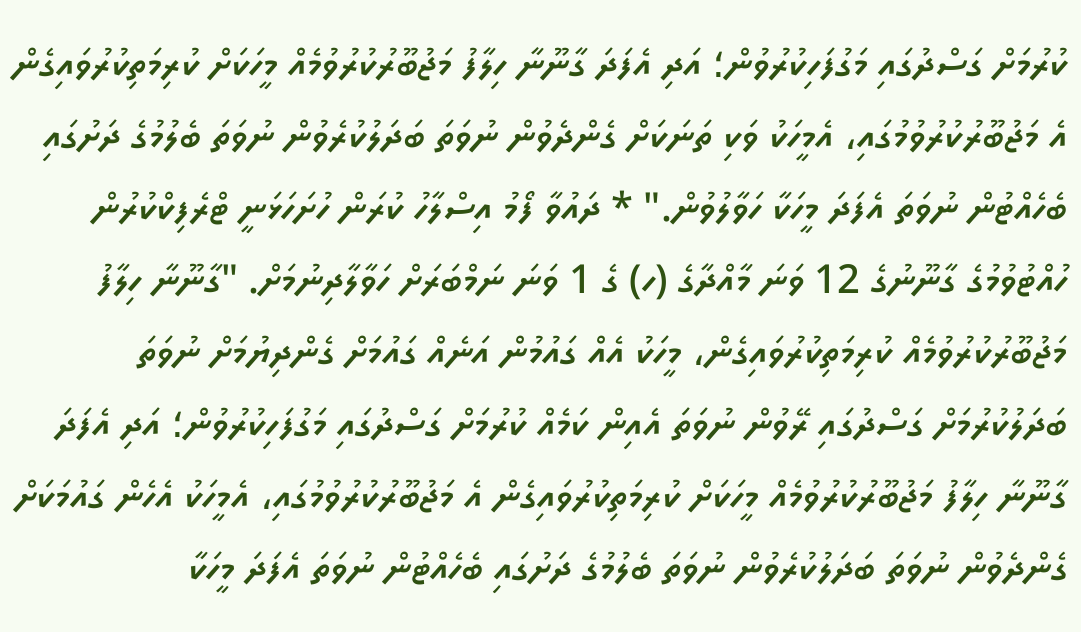ކުރުމަށް ގަސްދުގައި މަގުފަހިކުރުވުން؛ އަދި އެފަދަ ގާނޫނާ ހިލާފު މަޖުބޫރުކުރުވުމެއް މީހަކަށް ކުރިމަތިކުރުވައިގެން އެ މަޖުބޫރުކުރުވުމުގައި، އެމީހަކު ވަކި ތަނަކަށް ގެންދެވުން ނުވަތަ ބަދަލުކުރެވުން ނުވަތަ ބެލުމުގެ ދަށުގައި ބެހެއްޓުން ނުވަތަ އެފަދަ މީހަކާ ހަވާލުވުން." * ދައުވާ ފޯމު އިސްލާހު ކުރަން ހުށަހަޅަނީ ޓްރެފިކްކުރުން ހުއްޓުވުމުގެ ގާނޫނުގެ 12 ވަނަ މާއްދާގެ (ހ) ގެ 1 ވަނަ ނަމްބަރަށް ހަވާލާދިނުމަށް. "ގާނޫނާ ހިލާފު މަޖުބޫރުކުރުވުމެއް ކުރިމަތިކުރުވައިގެން، މީހަކު އެއް ގައުމުން އަނެއް ގައުމަށް ގެންދިޔުމަށް ނުވަތަ ބަދަލުކުރުމަށް ގަސްދުގައި ރޭވުން ނުވަތަ އެއިން ކަމެއް ކުރުމަށް ގަސްދުގައި މަގުފަހިކުރުވުން؛ އަދި އެފަދަ ގާނޫނާ ހިލާފު މަޖުބޫރުކުރުވުމެއް މީހަކަށް ކުރިމަތިކުރުވައިގެން އެ މަޖުބޫރުކުރުވުމުގައި، އެމީހަކު އެހެން ގައުމަކަށް ގެންދެވުން ނުވަތަ ބަދަލުކުރެވުން ނުވަތަ ބެލުމުގެ ދަށުގައި ބެހެއްޓުން ނުވަތަ އެފަދަ މީހަކާ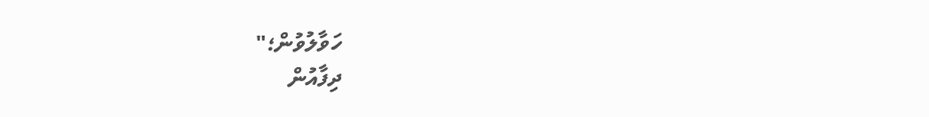ހަވާލުވުން؛"
ދިފާއުން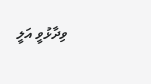ވިދާޅުވީ އަލީ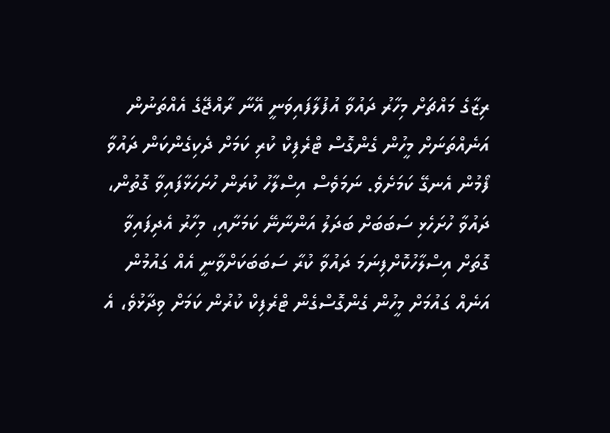ރިޒާގެ މައްޗަށް މިހާރު ދައުވާ އުފުލާފައިވަނީ އޭނާ ރާއްޖޭގެ އެއްތަނުން އަނެއްތަނަށް މީހުން ގެންގޮސް ޓްރެފިކް ކުރި ކަމަށް ދެކިގެންކަން ދައުވާ ފޯމުން އެނގޭ ކަމަށެވެ. ނަމަވެސް އިސްލާހު ކުރަން ހުށަހަޅާފައިވާ ގޮތުން، ދައުވާ ހުށަހެޅި ސަބަބަށް ބަދަލު އަންނާނޭ ކަމަށާއި، މިހާރު އެދިފައިވާ ގޮތަށް އިސްލާހުކޮށްފިނަމަ ދައުވާ ކުރާ ސަބަބަކަށްވާނީ އެއް ގައުމުން އަނެއް ގައުމަށް މީހުން ގެންގޮސްގެން ޓްރެފިކް ކުރުން ކަމަށް ވިދާޅުވެ، އެ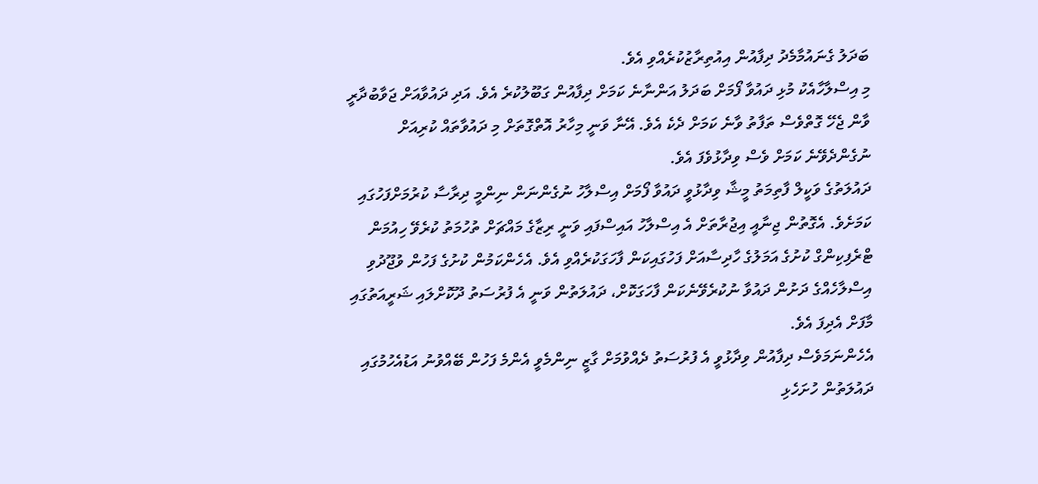ބަދަލު ގެނައުމާމެދު ދިފާއުން އިއުތިރާޒުކުރެއްވި އެވެ.
މި އިސްލާހާއެކު މުޅި ދައުވާ ފޯމަށް ބަދަލު އަންނާނެ ކަމަށް ދިފާއުން ގަބޫލުކުރެ އެވެ. އަދި ދައުވާއަށް ޖަވާބުދާރީ ވާން ޖެހޭ ގޮތްވެސް ތަފާތު ވާނެ ކަމަށް ދެކެ އެވެ. އޭނާ ވަނީ މިހާރު އޮތްގޮތަށް މި ދައުވާތައް ކުރިއަށް ނުގެންދެވޭނެ ކަމަށް ވެސް ވިދާޅުވެފަ އެވެ.
ދައުލަތުގެ ވަކީލް ފާތިމަތު މީޝާ ވިދާޅުވީ ދައުވާ ފޯމަށް އިސްލާހު ނުގެންނަން ނިންމީ ދިރާސާ ކުރުމަށްފަހުގައި ކަމަށެވެ. އެގޮތުން ޖިނާއީ އިޖުރާތަށް އެ އިސްލާހު އައިސްފައި ވަނީ ރިޒާގެ މައްޗަށް ތުހުމަތު ކުރެވޭ ހިއުމަން ޓްރެފިކިންގް ކުށުގެ އަމަލުގެ ހާދިސާއަށް ފަހުގައިކަން ފާހަގަކުރެއްވި އެވެ. އެހެންކަމުން ކުށުގެ ފަހުން ވުޖޫދުވި އިސްލާހެއްގެ ދަށުން ދައުވާ ނުކުރެވޭނެކަން ފާހަގަކޮށް، ދައުލަތުން ވަނީ އެ ފުރުސަތު ދޫކޮށްލައި ޝަރީއަތުގައި މާފަށް އެދިފަ އެވެ.
އެހެންނަމަވެސް ދިފާއުން ވިދާޅުވީ އެ ފުރުސަތު ދެއްވުމަށް ގާޒީ ނިންމެވީ އެންމެ ފަހުން ބޭއްވުނު އަޑުއެހުމުގައި ދައުލަތުން ހުށަހެޅި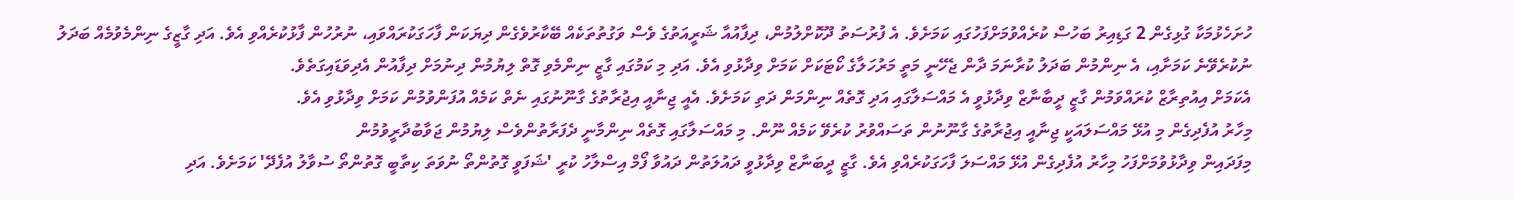ހުށަހެޅުމަކާ ގުޅިގެން 2 ގަޑިއިރު ބަހުސް ކުރެއްވުމަށްފަހުގައި ކަމަށެވެ. އެ ފުރުސަތު ދޫކޮށްލުމުން، ދިފާއުއާ ޝަރީއަތުގެ ވެސް ވަގުތުތަކެއް ބޭކާރުވެގެން ދިޔަކަން ފާހަގަކުރައްވައި، ނުރުހުން ފާޅުކުރެއްވި އެވެ. އަދި ގާޒީގެ ނިންމެވުމެއް ބަދަލު ނުކުރެވޭނެ ކަމަށާއި، އެ ނިންމުން ބަދަލު ކުރާނަމަ ދާން ޖެހޭނީ މަތީ މަރުހަލާގެ ކޯޓަކަށް ކަމަށް ވިދާޅުވި އެވެ. އަދި މި ކަމުގައި ގާޒީ ނިންމެވި ގޮތް ލިޔުމުން ދިނުމަށް ދިފާއުން އެދިވަޑައިގަތެވެ.
އެކަމަށް އިއުތިރާޒް ކުރައްވަމުން ގާޒީ ދީބާނާޒް ވިދާޅުވީ އެ މައްސަލާގައި އަދި ގޮތެއް ނިންމަން ދަތި ކަމަށެވެ. އެއީ ޖިނާއީ އިޖުރާތުގެ ގާނޫނުގައި ނެތް ކަމެއް އުފަންވުމުން ކަމަށް ވިދާޅުވި އެވެ.
މިހާރު އުފެދިގެން މި އުޅޭ މައްސަލައަކީ ޖިނާއީ އިޖުރާތުގެ ގާނޫނުން ތަސައްވުރު ކުރެވޭ ކަމެއް ނޫން. މި މައްސަލާގައި ގޮތެއް ނިންމާނީ ދެފަރާތުންވެސް ލިޔުމުން ޖަވާބުދާރީވުމުން
މިފަދައިން ވިދާޅުވުމަށްފަހު މިހާރު އުފެދިގެން އުޅޭ މައްސަލަ ފާހަގަކުރެއްވި އެވެ. ގާޒީ ދީބަނާޒް ވިދާޅުވީ ދައުލަތުން ދައުވާ ފޯމް އިސްލާހު ކުރީ 'ޝަފަވީ ގޮތުންތޯ ނުވަތަ ކިތާބީ ގޮތުންތޯ ސުވާލު އުފެދޭ' ކަމަށެވެ. އަދި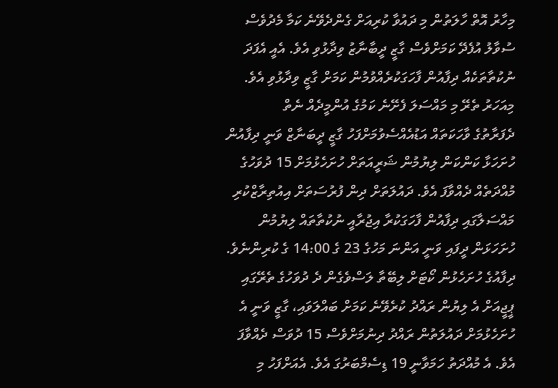މިހާރު އޮތް ހާލަތުން މި ދައުވާ ކުރިއަށް ގެންދެވޭނެ ކަމާ މެދުވެސް ސުވާލު އުފެދޭ ކަމަށްވެސް ގާޒީ ދީބާނާޒު ވިދާޅުވި އެވެ. އެއީ އެފަދަ ނުކުތާތަކެއް ދިފާއުން ފާހަގަކުރެއްވުމުން ކަމަށް ގާޒީ ވިދާޅުވި އެވެ.
މިއަހަރު ތެރޭ މި މައްސަލަ ފެށޭނެ ކަމުގެ އުންމީދެއް ނެތް
ދެފަރާތުގެ ވާހަކަތައް އަޑުއެއްސެވުމަށްފަހު ގާޒީ ދީބަނާޒް ވަނީ ދިފާއުން ހުށަހަޅާ ކަންކަން ލިޔުމުން ޝަރީއަތަށް ހުށަހެޅުމަށް 15 ދުވަހުގެ މުއްދަތެއް ދެއްވާފަ އެވެ. ދައުލަތަށް ދިން ފުރުސަތަށް އިއުތިރާޒްކުރި މައްސަލާގައި ދިފާއުން ފާހަގަކުރާ އިޖުރާއީ ނުކުތާތައް ލިޔުމުން ހުށަހަޅަން ދީފައި ވަނީ އަންނަ މަހުގެ 23 ގެ 14:00 ގެ ކުރިންނެވެ.
ދިފާއުގެ ހުށަހެޅުން ކޯޓަށް ލިބޭތާ ލަސްވެގެން ދެ ދުވަހުގެ ތެރޭގައި ޕީޖީއަށް އެ ލިޔުން ރައްދު ކުރެވޭނެ ކަމަށް ބައްލަވައި، ގާޒީ ވަނީ އެ ހުށަހެޅުމަށް ދައުލަތުން ރައްދު ދިނުމަށްވެސް 15 ދުވަސް ދެއްވާފަ އެވެ. އެ މުއްދަތު ހަމަވާނީ 19 ޑިސެމްބަރުގަ އެވެ. އެއަށްފަހު މި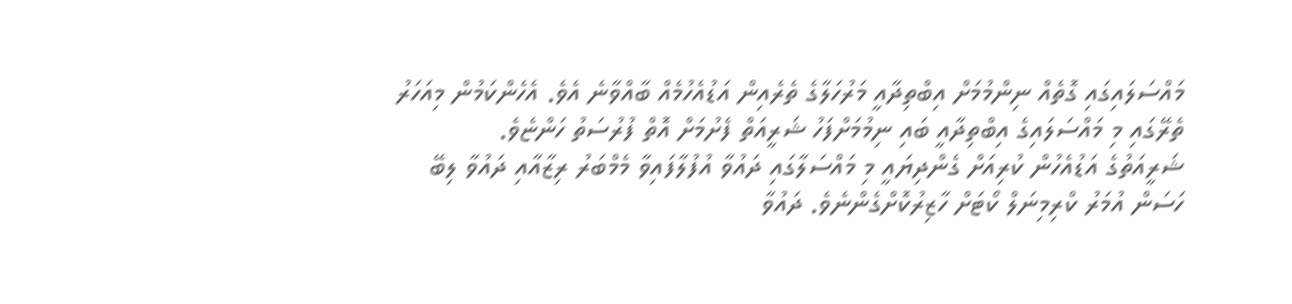މައްސަލައިގައި ގޮތެއް ނިންމުމަށް އިބްތިދާއީ މަރުހަލާގެ ތެރެއިން އަޑުއެހުމެއް ބާއްވާނެ އެވެ. އެހެންކަމުން މިއަހަރު ތެރޭގައި މި މައްސަލައިގެ އިބްތިދާއީ ބައި ނިމުމަށްފަހު ޝަރީއަތް ފެށުމަށް އޮތް ފުރުސަތު ހަންޏެވެ.
ޝަރީއަތުގެ އަޑުއެހުން ކުރިއަށް ގެންދިޔައީ މި މައްސަލާގައި ދައުވާ އުފުލާފައިވާ މެމްބަރު ރިޒާއާއި ދައުވާ ލިބޭ ހަސަން އުމަރު ކްރިމިނަލް ކޯޓަށް ހާޒިރުކޮށްގެންނެވެ. ދައުވާ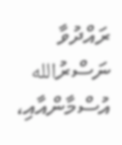ރައްދުވާ ނަސްރުالله އުސްމާންއާއި،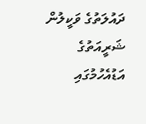ދައުލަތުގެ ވަކީލުން ޝަރީއަތުގެ އަޑުއެހުމުގައި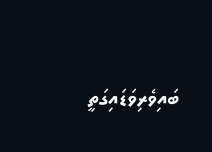ބައިވެރިވަޑައިގަތީ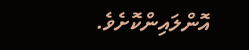އޮންލައިންކޮށެވެ.